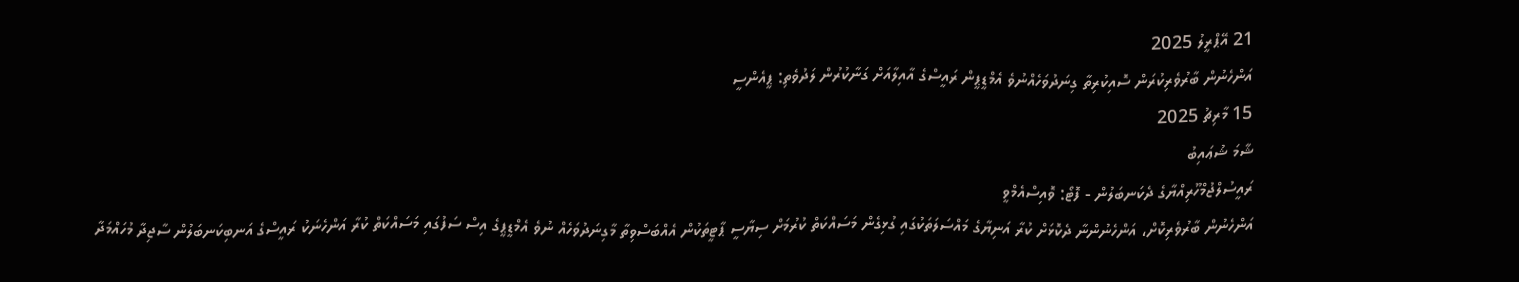21 އޭޕްރީލު 2025
އަންހެނުން ބާރުވެރިކުރަން ސޮއިކުރިތާ ގިނަދުވަހެއްނުވެ އެމްޑީޕީން ރައީސްގެ އާއިލާއަށް ގަނާކުރުން ލަދުވެތި: ޕީއެންސީ
15 މާރިޗު 2025
ޝާމަ ޝުޢައިބު
ރައީސުލްޖުމްހޫރިއްޔާގެ ދެކަނބަލުން - ފޮޓޯ: ވޮއިސްއެމްވީ
އަންހެނުން ބާރުވެރިކޮށް، އަންހެނުންނާ ދެކޮޅަށް ކުރާ އަނިޔާގެ މައްސަލަތަކުގައި ގުޅިގެން މަސައްކަތް ކުރުމަށް ސިޔާސީ ޕާޓީތަކުން އެއްބަސްވިތާ މާގިނަދުވަހެއް ނުވެ އެމްޑީޕީގެ އިސް ސަފުގައި މަސައްކަތް ކުރާ އަންހެނަކު ރައީސްގެ އަނބިކަނބަލުން ސާޖިދާ މުހައްމަދާ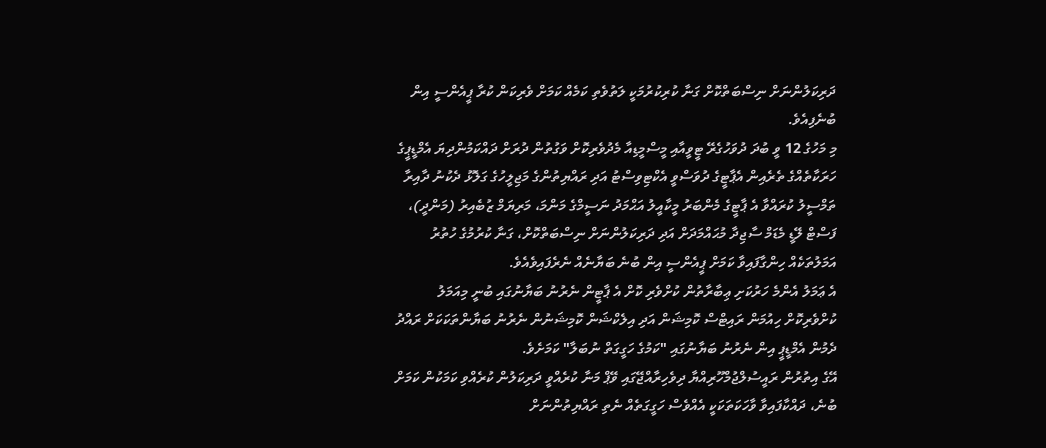ދަރިކަލުންނަށް ނިސްބަތްކޮށް ގަނާ ކުރިކުރުމަކީ ލަތުވެތި ކަމެއް ކަމަށް ވެރިކަން ކުރާ ޕީއެންސީ އިން ބުނެފިއެވެ.
މި މަހުގެ 12 ވީ ބުދަ ދުވަހުގެރޭ ޓީވީއާއި މީސްމީޑިއާ މެދުވެރިކޮށް ވަގުތުން ދުރަށް ދައްކަމުންދިޔަ އެމްޑީޕީގެ ހަރަކާތެއްގެ ތެރެއިން އެޕާޓީގެ ދުވަސްވީ އެކްޓިވިސްޓު އަދި ރައްޔިތުންގެ މަޖިލީހުގެ ގަލޮޅު ދެކުނު ދާއިރާ ތަމްސީލު ކުރައްވާ އެ ޕާޓީގެ މެންބަރު މީކާއީލު އަޙްމަދު ނަސީމްގެ މަންމަ، މަރިޔަމް ޒުބެއިރު (މަންދީ)، ފަސްޓް ލޭޑީ މެޑަމް ސާޖިދާ މުޙައްމަދަށް އަދި ދަރިކަލުންނަށް ނިސްބަތްކޮށް، ގަނާ ކުރުމުގެ ހުތުރު އަމަލުތަކެއް ހިންގާފައިވާ ކަމަށް ޕީއެންސީ އިން ބުނެ ބަޔާނެއް ނެރެފައިވެއެވެ.
އެ ޢަމަލު އެންމެ ހަރުކަށި ޢިބާރާތުން ކުށްވެރި ކޮށް އެ ޕާޓީން ނެރުނު ބަޔާނުގައި ބުނީ މިއަމަލު ކުށްވެރިކޮށް ހިއުމަން ރައިޓްސް ކޮމިޝަން އަދި އިލެކްޝަން ކޮމިޝަނުން ނެރުނު ބަޔާންތަކަކަށް ރައްދު ދެމުން އެމްޑީޕީ އިން ނެރުނު ބަޔާނުގައި "ކަމުގެ ހަގީގަތް ނުބަލާ" ކަމަށެވެ.
އޭގެ އިތުރުން ރައީސުލްޖުމްހޫރިއްޔާ ދިވެހިރާއްޖޭގައި ވޭޕް މަނާ ކުރެއްވީ ދަރިކަލުން ކުރެއްވި ކަމަކުން ކަމަށް ބުނެ، ދައްކާފައިވާ ވާހަކަތަކަކީ އެއްވެސް ހަގީގަތެއް ނެތި ރައްޔިތުންނަށް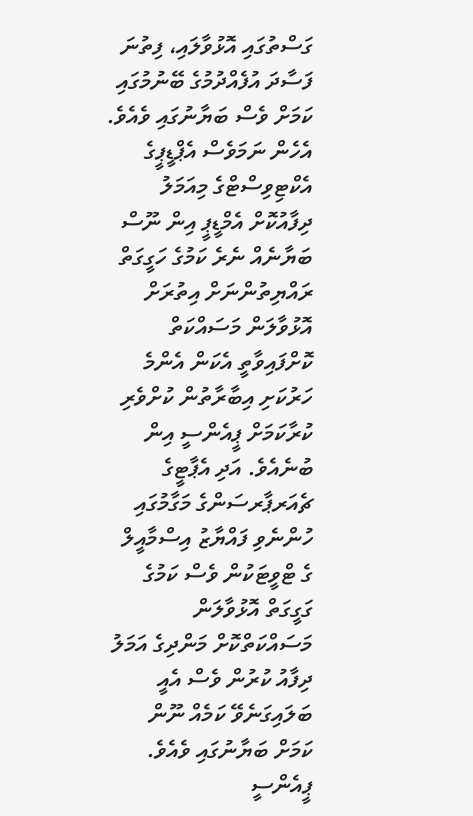ގަސްތުގައި އޮޅުވާލައި، ފިތުނަ ފަސާދަ އުފެއްދުމުގެ ބޭނުމުގައި ކަމަށް ވެސް ބަޔާނުގައި ވެއެވެ.
އެހެން ނަމަވެސް އެޕްޑީޕީގެ އެކްޓިވިސްޓްގެ މިއަމަލު ދިފާއުކޮށް އެމްޑީޕީ އިން ނޫސް ބަޔާނެއް ނެރެ ކަމުގެ ހަގީގަތް ރައްޔިތުންނަށް އިތުރަށް އޮޅުވާލަން މަސައްކަތް ކޮށްފައިވާތީ އެކަން އެންމެ ހަރުކަށި އިބާރާތުން ކުށްވެރި ކުރާކަމަށް ޕީއެންސީ އިން ބުނެއެވެ. އަދި އެޕާޓީގެ ޗެއަރޕާރސަންގެ މަގާމުގައި ހުންނެވި ފައްޔާޒު އިސްމާއީލް ގެ ޓްވީޓަކުން ވެސް ކަމުގެ ގަގީގަތް އޮޅުވާލަން މަސައްކަތްކޮށް މަންދިގެ އަމަލު ދިފާއު ކުރުން ވެސް އެއީ ބަލައިގަނެވޭ ކަމެއް ނޫން ކަމަށް ބަޔާނުގައި ވެއެވެ.
ޕީއެންސީ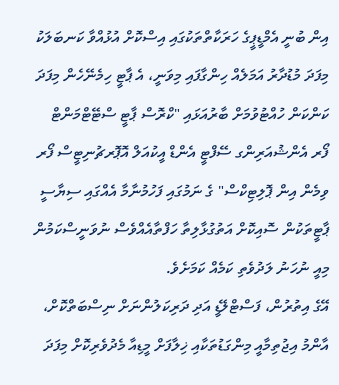އިން ބުނީ އެމްޑީޕީގެ ހަރަކާތްތަކުގައި އިސްކޮށް އުޅުއްވާ ކަނބަލަކު މިފަދަ މުޑުދާރު އަމަލެއް ހިންގާފައި މިވަނީ، އެ ޕާޓީ ހިމެނޭހެން މިފަދަ ކަންކަން ހުއްޓުވުމަށް ބާރުއަޅައި "ކްރޮސް ޕާޓީ ސްޓޭޓްމަންޓް ފޯރ އެންޝުއަރިންގ ސޭފްޓީ އެންޑް އީކުއަލް އޮޕޮރޗުނިޓީސް ފޯރ ވިމެން އިން ޕޮލިޓިކްސް" ގެ ނަމުގައި ފަހުމުނާމާ އެއްގައި ސިޔާސީ ޕާޓީތަކުން ސޮއިކޮށް އަތުގުޅާލިތާ ހަފްތާއެއްވެސް ނުވަނީސްކަމުން މިއީ ނުހަނު ލަދުވެތި ކަމެއް ކަމަށެވެ.
އޭގެ އިތުރުން، ފަސްޓްލޭޑީ އަދި ދަރިކަލުންނަށް ނިސްބަތްކޮށް، އާންމު އިޖުތިމާއީ މިންގަޑުތަކާއި ޚިލާފަށް މީޑިއާ މެދުވެރިކޮށް މިފަދަ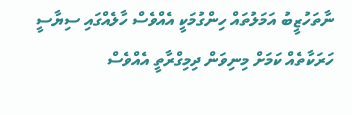ނާތަހުޒީބު އަމަލުތައް ހިންގުމަކީ އެއްވެސް ހާލެއްގައި ސިޔާސީ ހަރަކާތެއް ކަމަށް މިނިވަން ދިމިގްރާތީ އެއްވެސް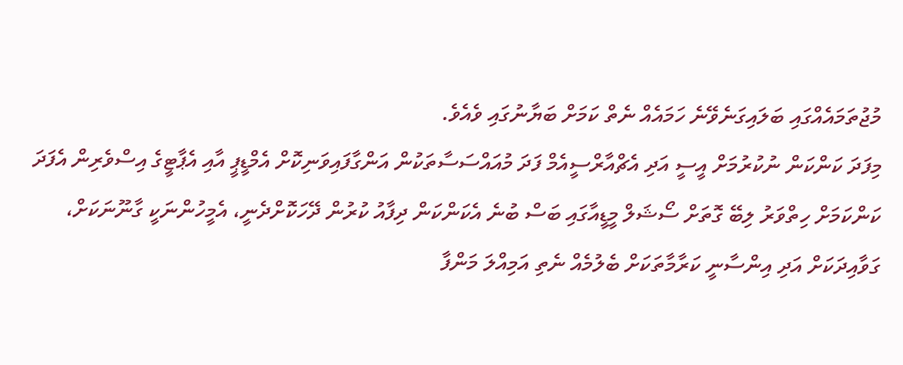މުޖުތަމައެއްގައި ބަލައިގަނެވޭނެ ހަމައެއް ނެތް ކަމަށް ބަޔާނުގައި ވެއެވެ.
މިފަދަ ކަންކަން ނުކުރުމަށް އީސީ އަދި އެޗްއާރްސީއެމް ފަދަ މުއައްސަސާތަކުން އަންގާފައިވަނިކޮށް އެމްޑީޕީ އާއި އެޕާޓީގެ އިސްވެރިން އެފަދަ ކަންކަމަށް ހިތްވަރު ލިބޭ ގޮތަށް ސޯޝަލް މީޑީއާގައި ބަސް ބުނެ އެކަންކަން ދިފާއު ކުރުން ދޭހަކޮށްދެނީ، އެމީހުންނަކީ ގާނޫނަކަށް، ގަވާއިދަކަށް އަދި އިންސާނީ ކަރާމާތަކަށް ބެލުމެއް ނެތި އަމިއްލަ މަންފާ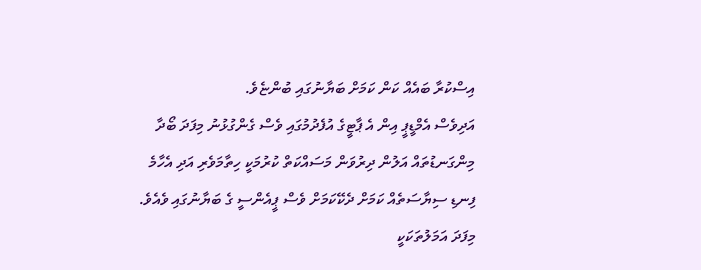އިސްކުރާ ބައެއް ކަން ކަމަށް ބަޔާނުގައި ބުންޏެވެ.
އަދިވެސް އެމްޑީޕީ އިން އެ ޕާޓީގެ އުފެދުމުގައި ވެސް ގެންގުޅުނު މިފަދަ ބޯދާ މިންގަނޑުތައް އަލުން ދިރުވަން މަސައްކަތް ކުރުމަކީ ހިތާމަވެރި އަދި އެހާމެ ފިނޑި ސިޔާސަތެއް ކަމަށް ދެކޭކަމަށް ވެސް ޕީއެންސީ ގެ ބަޔާނުގައި ވެއެވެ.
މިފަދަ އަމަލުތަކަކީ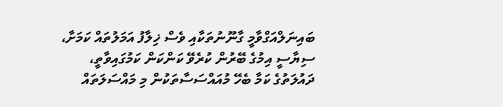ބައިނަލްއަގްވާމީ ގާނޫނުތަކާއި ވެސް ޚިލާފު އަމަލުތައް ކަމަށާ، ސިޔާސީ އިމުގެ ބޭރުން ކުރެވޭ ކަންކަން ކަމުގައިވާތީ، ދައުލަތުގެ ކަމާ ބެހޭ މުއައްސަސާތަކުން މި މައްސަލަތައް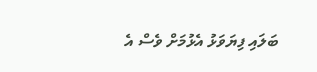ބަލައި ފިޔަވަޅު އެޅުމަށް ވެސް އެ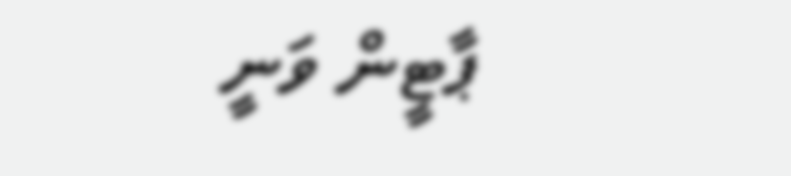ޕާޓީން ވަނީ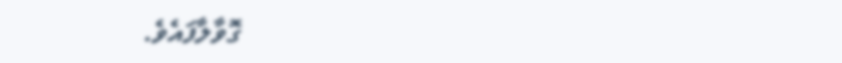ގޮވާލާފައެވެ.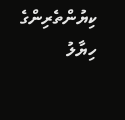ކިޔުންތެރިންގެ ހިޔާލު